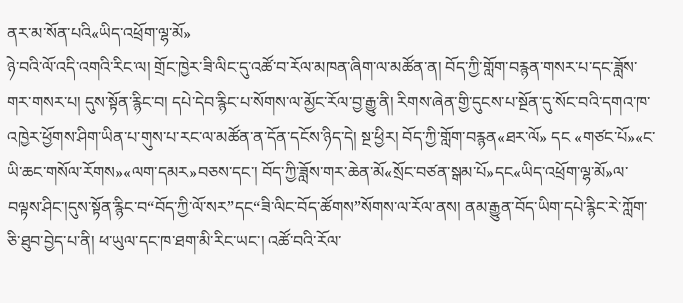ནར་མ་སོན་པའི«ཡིད་འཕྲོག་ལྷ་མོ»
ཉེ་བའི་ལོ་འདི་འགའི་རིང་ལ། གྲོང་ཁྱེར་ཟི་ལིང་དུ་འཚོ་བ་རོལ་མཁན་ཞིག་ལ་མཚོན་ན། བོད་ཀྱི་གློག་བརྙན་གསར་པ་དང་ཟློས་གར་གསར་པ། དུས་སྟོན་རྙིང་བ། དཔེ་དེབ་རྙིང་པ་སོགས་ལ་མྱོང་རོལ་བྱ་རྒྱུ་ནི། རིགས་ཞེན་གྱི་དུངས་པ་སྔོན་དུ་སོང་བའི་དགའ་ཁ་འཁྱེར་ཕྱོགས་ཤིག་ཡིན་པ་གུས་པ་རང་ལ་མཚོན་ན་དོན་དངོས་ཉིད་དེ། སྔ་ཕྱིར། བོད་ཀྱི་གློག་བརྙན«ཐར་ལོ» དང «གཙང་པོ»«ང་ཡི་ཆང་གསོལ་རོགས»«ལག་དམར»བཅས་དང་། བོད་ཀྱི་ཟློས་གར་ཆེན་མོ«སྲོང་བཙན་སྒམ་པོ»དང«ཡིད་འཕྲོག་ལྷ་མོ»ལ་བལྟས་ཤིང་།དུས་སྟོན་རྙིང་བ“བོད་ཀྱི་ལོ་སར”དང“ཟི་ལིང་བོད་ཚོགས”སོགས་ལ་རོལ་ནས། ནམ་རྒྱུན་བོད་ཡིག་དཔེ་རྙིང་རེ་ཀློག་ཅི་ཐུབ་བྱེད་པ་ནི། ཕ་ཡུལ་དང་ཁ་ཐག་མི་རིང་ཡང་། འཚོ་བའི་རོལ་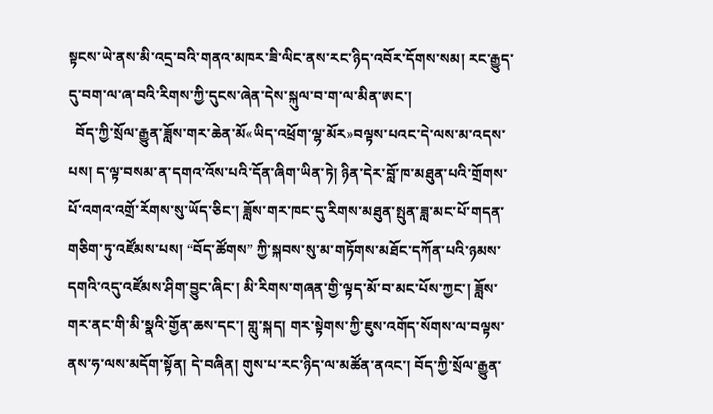སྟངས་ཡེ་ནས་མི་འདྲ་བའི་གནའ་མཁར་ཟི་ལིང་ནས་རང་ཉིད་འབོར་དོགས་སམ། རང་རྒྱུད་དུ་བག་ལ་ཞ་བའི་རིགས་ཀྱི་དུངས་ཞེན་དེས་སྐུལ་བ་ག་ལ་མིན་ཨང་།
  བོད་ཀྱི་སྲོལ་རྒྱུན་ཟློས་གར་ཆེན་མོ«ཡིད་འཕྲོག་ལྷ་མོར»བལྟས་པའང་དེ་ལས་མ་འདས་པས། ད་ལྟ་བསམ་ན་དགའ་འོས་པའི་དོན་ཞིག་ཡིན་ཏེ། ཉིན་དེར་བློ་ཁ་མཐུན་པའི་གྲོགས་པོ་འགའ་འགྲོ་རོགས་སུ་ཡོད་ཅིང་། ཟློས་གར་ཁང་དུ་རིགས་མཐུན་སྤུན་ཟླ་མང་པོ་གདན་གཅིག་ཏུ་འཛོམས་པས། “བོད་ཚོགས” ཀྱི་སྐབས་སུ་མ་གཏོགས་མཐོང་དཀོན་པའི་ཉམས་དགའི་འདུ་འཛོམས་ཤིག་བྱུང་ཞིང་། མི་རིགས་གཞན་གྱི་ལྟད་མོ་བ་མང་པོས་ཀྱང་། ཟློས་གར་ནང་གི་མི་སྣའི་གྱོན་ཆས་དང་། གླུ་སྐད། གར་སྟེགས་ཀྱི་ཇུས་འགོད་སོགས་ལ་བལྟས་ནས་ཧ་ལས་མདོག་སྟོན། དེ་བཞིན། གུས་པ་རང་ཉིད་ལ་མཚོན་ནའང་། བོད་ཀྱི་སྲོལ་རྒྱུན་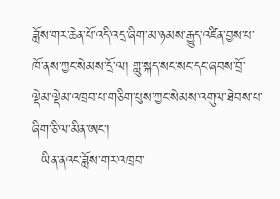ཟློས་གར་ཆེན་པོ་འདི་འདྲ་ཞིག་མ་ཉམས་རྒྱུད་འཛིན་བྱས་པ་ཁོ་ནས་ཀྱང་སེམས་དྲོ་ལ། གླུ་སྐད་སང་སང་དང་ཞབས་བྲོ་ལྡེམ་ལྡེམ་འཁྲབ་པ་གཅིག་པུས་ཀྱང་སེམས་འགུལ་ཐེབས་པ་ཞིག་ཅི་ལ་མིན་ཨང་།
  ཡིན་ནའང་ཟློས་གར་འཁྲབ་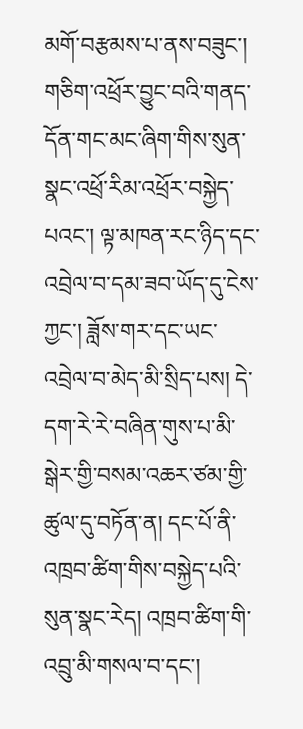མགོ་བརྩམས་པ་ནས་བཟུང་། གཅིག་འཕྲོར་བྱུང་བའི་གནད་དོན་གང་མང་ཞིག་གིས་སུན་སྣང་འཕྲོ་རིམ་འཕྲོར་བསྐྱེད་པའང་། ལྟ་མཁན་རང་ཉིད་དང་འབྲེལ་བ་དམ་ཟབ་ཡོད་དུ་ངེས་ཀྱང་། ཟློས་གར་དང་ཡང་འབྲེལ་བ་མེད་མི་སྲིད་པས། དེ་དག་རེ་རེ་བཞིན་གུས་པ་མི་སྒེར་གྱི་བསམ་འཆར་ཙམ་གྱི་ཚུལ་དུ་བཏོན་ན། དང་པོ་ནི་འཁྲབ་ཚིག་གིས་བསྐྱེད་པའི་སུན་སྣང་རེད། འཁྲབ་ཚིག་གི་འབྲུ་མི་གསལ་བ་དང་།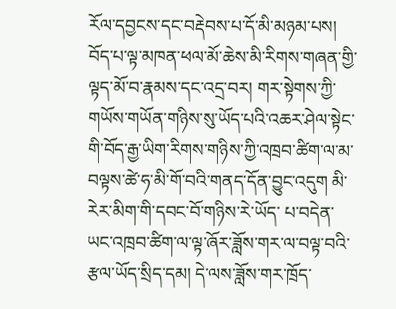རོལ་དབྱངས་དང་བརྡེབས་པ་དོ་མི་མཉམ་པས། བོད་པ་ལྟ་མཁན་ཕལ་མོ་ཆེས་མི་རིགས་གཞན་གྱི་ལྟད་མོ་བ་རྣམས་དང་འདྲ་བར། གར་སྟེགས་ཀྱི་གཡོས་གཡོན་གཉིས་སུ་ཡོད་པའི་འཆར་ཤེལ་སྟེང་གི་བོད་རྒྱ་ཡིག་རིགས་གཉིས་ཀྱི་འཁྲབ་ཚིག་ལ་མ་བལྟས་ཚེ་ཧ་མི་གོ་བའི་གནད་དོན་བྱུང་འདུག མི་རེར་མིག་གི་དབང་བོ་གཉིས་རེ་ཡོད་ པ་བདེན་ཡང་འཁྲབ་ཚིག་ལ་ལྟ་ཞོར་ཟློས་གར་ལ་བལྟ་བའི་རྩལ་ཡོད་སྲིད་དམ། དེ་ལས་ཟློས་གར་ཁྲོད་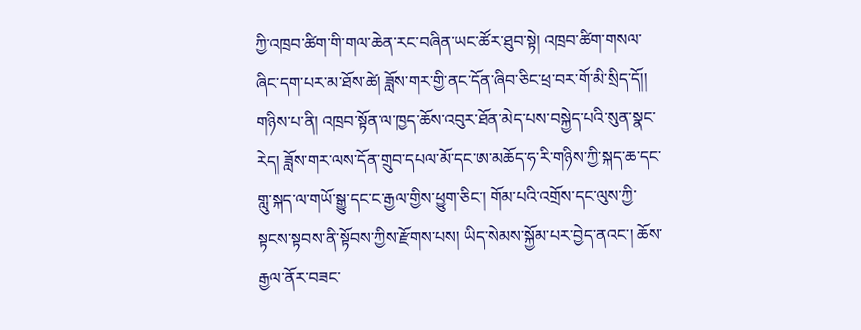ཀྱི་འཁྲབ་ཚིག་གི་གལ་ཆེན་རང་བཞིན་ཡང་ཚོར་ཐུབ་སྟེ། འཁྲབ་ཚིག་གསལ་ཞིང་དག་པར་མ་ཐོས་ཚེ། ཟློས་གར་གྱི་ནང་དོན་ཞིབ་ཅིང་ཕྲ་བར་གོ་མི་སྲིད་དོ།། གཉིས་པ་ནི། འཁྲབ་སྟོན་ལ་ཁྱད་ཆོས་འབུར་ཐོན་མེད་པས་བསྐྱེད་པའི་སུན་སྣང་རེད། ཟློས་གར་ལས་དོན་གྲུབ་དཔལ་མོ་དང་ཨ་མཆོད་ཧ་རི་གཉིས་ཀྱི་སྐད་ཆ་དང་གླུ་སྐད་ལ་གཡོ་སྒྱུ་དང་ང་རྒྱལ་གྱིས་ཕྱུག་ཅིང་། གོམ་པའི་འགྲོས་དང་ལུས་ཀྱི་སྟངས་སྟབས་ནི་སྟོབས་ཀྱིས་རྫོགས་པས། ཡིད་སེམས་སྐྱོམ་པར་བྱེད་ནའང་། ཆོས་རྒྱལ་ནོར་བཟང་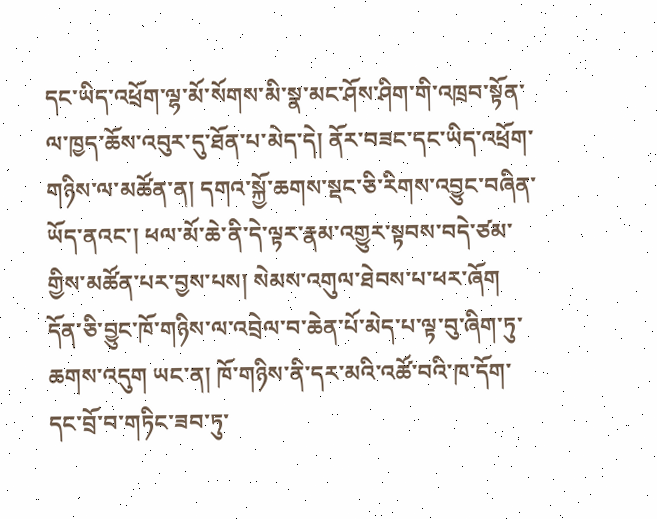དང་ཡིད་འཕྲོག་ལྷ་མོ་སོགས་མི་སྣ་མང་ཤོས་ཤིག་གི་འཁྲབ་སྟོན་ལ་ཁྱད་ཆོས་འབུར་དུ་ཐོན་པ་མེད་དེ། ནོར་བཟང་དང་ཡིད་འཕྲོག་གཉིས་ལ་མཚོན་ན། དགའ་སྐྱོ་ཆགས་སྡང་ཅི་རིགས་འབྱུང་བཞིན་ཡོད་ནའང་། ཕལ་མོ་ཆེ་ནི་དེ་ལྟར་རྣམ་འགྱུར་སྟབས་བདེ་ཙམ་གྱིས་མཚོན་པར་བྱས་པས། སེམས་འགུལ་ཐེབས་པ་ཕར་ཞོག དོན་ཅི་བྱུང་ཁོ་གཉིས་ལ་འབྲེལ་བ་ཆེན་པོ་མེད་པ་ལྟ་བུ་ཞིག་ཏུ་ཆགས་འདུག ཡང་ན། ཁོ་གཉིས་ནི་དར་མའི་འཚོ་བའི་ཁ་དོག་དང་བྲོ་བ་གཏིང་ཟབ་ཏུ་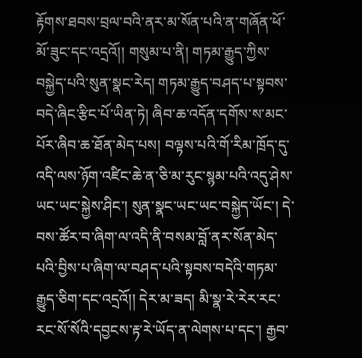རྟོགས་ཐབས་བྲལ་བའི་ནར་མ་སོན་པའི་ན་གཞོན་ཕོ་མོ་ཟུང་དང་འདྲའོ།། གསུམ་པ་ནི། གཏམ་རྒྱུད་ཀྱིས་བསྐྱེད་པའི་སུན་སྣང་རེད། གཏམ་རྒྱུད་བཤད་པ་སྟབས་བདེ་ཞིང་རྩིང་པོ་ཡིན་ཏེ། ཞིབ་ཆ་འདོན་དགོས་ས་མང་པོར་ཞིབ་ཆ་ཐོན་མེད་པས། བལྟས་པའི་གོ་རིམ་ཁྲོད་དུ་འདི་ལས་ཉོག་འཛིང་ཆེ་ན་ཅི་མ་རུང་སྙམ་པའི་འདུ་ཤེས་ཡང་ཡང་སྐྱེས་ཤིང་། སུན་སྣང་ཡང་ཡང་བསྐྱེད་ཡོང་། དེ་བས་ཚོར་བ་ཞིག་ལ་འདི་ནི་བསམ་བློ་ནར་སོན་མེད་པའི་བྱིས་པ་ཞིག་ལ་བཤད་པའི་སྟབས་བདེའི་གཏམ་རྒྱུད་ཅིག་དང་འདྲའོ།། དེར་མ་ཟད། མི་སྣ་རེ་རེར་རང་རང་སོ་སོའི་དབྱངས་རྟ་རེ་ཡོད་ན་ལེགས་པ་དང་། རྒྱབ་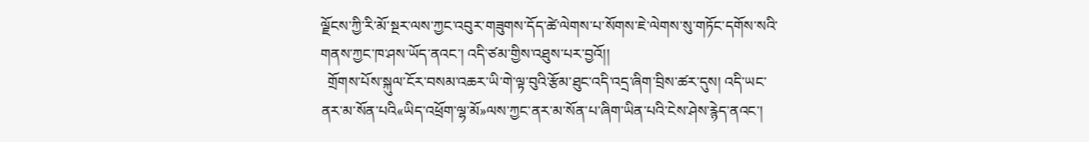ལྗོངས་ཀྱི་རི་མོ་སྔར་ལས་ཀྱང་འབུར་གཟུགས་དོད་ཚེ་ལེགས་པ་སོགས་ཇེ་ལེགས་སུ་གཏོང་དགོས་སའི་གནས་ཀྱང་ཁ་ཤས་ཡོད་ནའང་། འདི་ཙམ་གྱིས་འཐུས་པར་བྱའོ།།
  གྲོགས་པོས་སྐུལ་ངོར་བསམ་འཆར་ཡི་གེ་ལྟ་བུའི་རྩོམ་ཐུང་འདི་འདྲ་ཞིག་བྲིས་ཚར་དུས། འདི་ཡང་ནར་མ་སོན་པའི«ཡིད་འཕྲོག་ལྷ་མོ»ལས་ཀྱང་ནར་མ་སོན་པ་ཞིག་ཡིན་པའི་ངེས་ཤེས་རྙེད་ནའང་།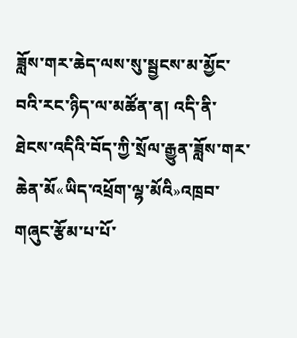ཟློས་གར་ཆེད་ལས་སུ་སྦྱངས་མ་མྱོང་བའི་རང་ཉིད་ལ་མཚོན་ན། འདི་ནི་ཐེངས་འདིའི་བོད་ཀྱི་སྲོལ་རྒྱུན་ཟློས་གར་ཆེན་མོ«ཡིད་འཕྲོག་ལྷ་མོའི»འཁྲབ་གཞུང་རྩོམ་པ་པོ་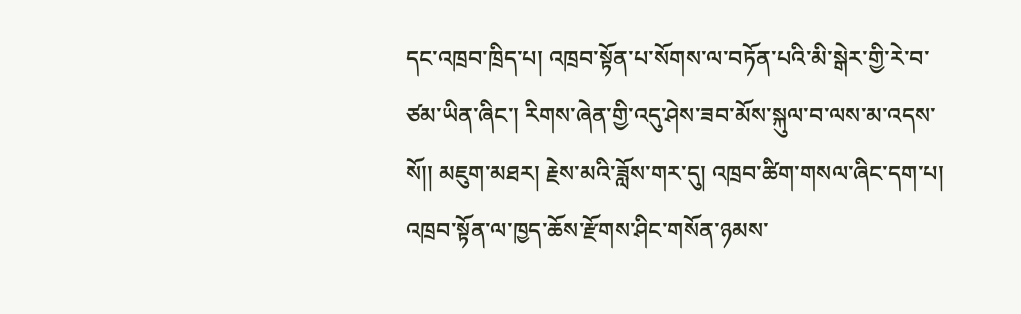དང་འཁྲབ་ཁྲིད་པ། འཁྲབ་སྟོན་པ་སོགས་ལ་བཏོན་པའི་མི་སྒེར་གྱི་རེ་བ་ཙམ་ཡིན་ཞིང་། རིགས་ཞེན་གྱི་འདུ་ཤེས་ཟབ་མོས་སྐུལ་བ་ལས་མ་འདས་སོ།། མཇུག་མཐར། རྗེས་མའི་ཟློས་གར་དུ། འཁྲབ་ཚིག་གསལ་ཞིང་དག་པ། འཁྲབ་སྟོན་ལ་ཁྱད་ཆོས་རྫོགས་ཤིང་གསོན་ཉམས་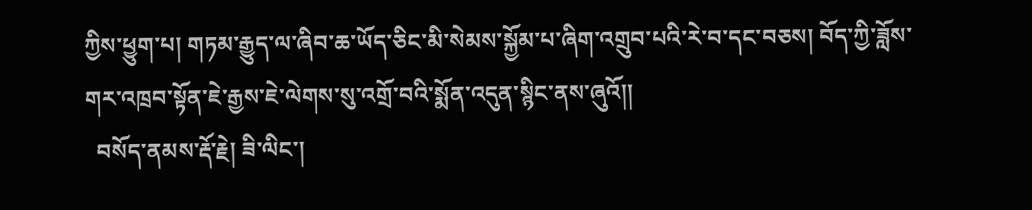ཀྱིས་ཕྱུག་པ། གཏམ་རྒྱུད་ལ་ཞིབ་ཆ་ཡོད་ཅིང་མི་སེམས་སྐྱོམ་པ་ཞིག་འགྲུབ་པའི་རེ་བ་དང་བཅས། བོད་ཀྱི་ཟློས་གར་འཁྲབ་སྟོན་ཇེ་རྒྱས་ཇེ་ལེགས་སུ་འགྲོ་བའི་སྨོན་འདུན་སྙིང་ནས་ཞུའོ།།
  བསོད་ནམས་རྡོ་རྗེ། ཟི་ལིང་།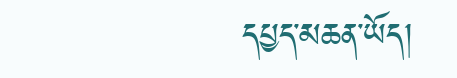དཔྱད་མཆན་ཡོད།